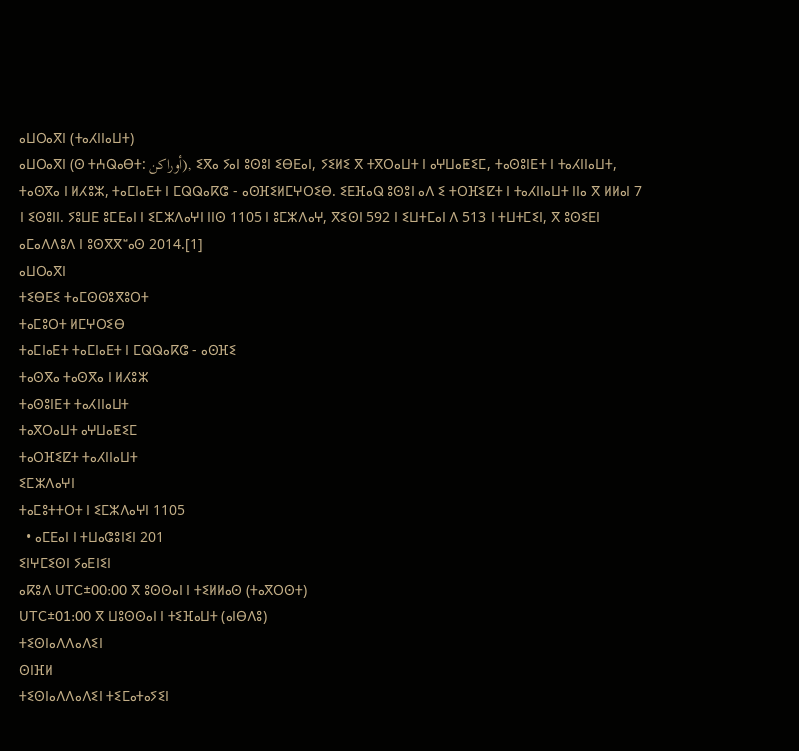ⴰⵡⵔⴰⴳⵏ (ⵜⴰⵃⵏⵏⴰⵡⵜ)
ⴰⵡⵔⴰⴳⵏ (ⵙ ⵜⵄⵕⴰⴱⵜ: أوراكن), ⵉⴳⴰ ⵢⴰⵏ ⵓⵙⵓⵏ ⵉⴱⴹⴰⵏ, ⵢⵉⵍⵉ ⴳ ⵜⴳⵔⴰⵡⵜ ⵏ ⴰⵖⵡⴰⵟⵉⵎ, ⵜⴰⵙⵓⵏⴹⵜ ⵏ ⵜⴰⵃⵏⵏⴰⵡⵜ, ⵜⴰⵙⴳⴰ ⵏ ⵍⵃⵓⵣ, ⵜⴰⵎⵏⴰⴹⵜ ⵏ ⵎⵕⵕⴰⴽⵛ - ⴰⵙⴼⵉⵍⵎⵖⵔⵉⴱ. ⵉⴹⴼⴰⵕ ⵓⵙⵓⵏ ⴰⴷ ⵉ ⵜⵔⴼⵉⵇⵜ ⵏ ⵜⴰⵃⵏⵏⴰⵡⵜ ⵏⵏⴰ ⴳ ⵍⵍⴰⵏ 7 ⵏ ⵉⵙⵓⵏⵏ. ⵢⵓⵡⴹ ⵓⵎⴹⴰⵏ ⵏ ⵉⵎⵣⴷⴰⵖⵏ ⵏⵏⵙ 1105 ⵏ ⵓⵎⵣⴷⴰⵖ, ⴳⵉⵙⵏ 592 ⵏ ⵉⵡⵜⵎⴰⵏ ⴷ 513 ⵏ ⵜⵡⵜⵎⵉⵏ, ⴳ ⵓⵙⵉⴹⵏ ⴰⵎⴰⴷⴷⵓⴷ ⵏ ⵓⵙⴳⴳⵯⴰⵙ 2014.[1]
ⴰⵡⵔⴰⴳⵏ
ⵜⵉⴱⴹⵉ ⵜⴰⵎⵙⵙⵓⴳⵓⵔⵜ
ⵜⴰⵎⵓⵔⵜ ⵍⵎⵖⵔⵉⴱ
ⵜⴰⵎⵏⴰⴹⵜ ⵜⴰⵎⵏⴰⴹⵜ ⵏ ⵎⵕⵕⴰⴽⵛ - ⴰⵙⴼⵉ
ⵜⴰⵙⴳⴰ ⵜⴰⵙⴳⴰ ⵏ ⵍⵃⵓⵣ
ⵜⴰⵙⵓⵏⴹⵜ ⵜⴰⵃⵏⵏⴰⵡⵜ
ⵜⴰⴳⵔⴰⵡⵜ ⴰⵖⵡⴰⵟⵉⵎ
ⵜⴰⵔⴼⵉⵇⵜ ⵜⴰⵃⵏⵏⴰⵡⵜ
ⵉⵎⵣⴷⴰⵖⵏ
ⵜⴰⵎⵓⵜⵜⵔⵜ ⵏ ⵉⵎⵣⴷⴰⵖⵏ 1105
  • ⴰⵎⴹⴰⵏ ⵏ ⵜⵡⴰⵛⵓⵏⵉⵏ 201
ⵉⵏⵖⵎⵉⵙⵏ ⵢⴰⴹⵏⵉⵏ
ⴰⴽⵓⴷ UTC±00:00 ⴳ ⵓⵙⵙⴰⵏ ⵏ ⵜⵉⵍⵍⴰⵙ (ⵜⴰⴳⵔⵙⵜ)
UTC±01:00 ⴳ ⵡⵓⵙⵙⴰⵏ ⵏ ⵜⵉⴼⴰⵡⵜ (ⴰⵏⴱⴷⵓ)
ⵜⵉⵙⵏⴰⴷⴷⴰⴷⵉⵏ
ⵙⵏⴼⵍ
ⵜⵉⵙⵏⴰⴷⴷⴰⴷⵉⵏ ⵜⵉⵎⴰⵜⴰⵢⵉⵏ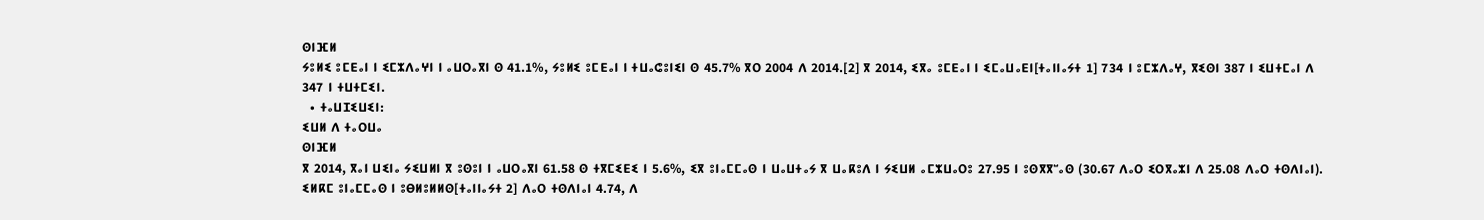ⵙⵏⴼⵍ
ⵢⵓⵍⵉ ⵓⵎⴹⴰⵏ ⵏ ⵉⵎⵣⴷⴰⵖⵏ ⵏ ⴰⵡⵔⴰⴳⵏ ⵙ 41.1%, ⵢⵓⵍⵉ ⵓⵎⴹⴰⵏ ⵏ ⵜⵡⴰⵛⵓⵏⵉⵏ ⵙ 45.7% ⴳⵔ 2004 ⴷ 2014.[2] ⴳ 2014, ⵉⴳⴰ ⵓⵎⴹⴰⵏ ⵏ ⵉⵎⴰⵡⴰⴹⵏ[ⵜⴰⵏⵏⴰⵢⵜ 1] 734 ⵏ ⵓⵎⵣⴷⴰⵖ, ⴳⵉⵙⵏ 387 ⵏ ⵉⵡⵜⵎⴰⵏ ⴷ 347 ⵏ ⵜⵡⵜⵎⵉⵏ.
  • ⵜⴰⵡⵊⵉⵡⵉⵏ:
ⵉⵡⵍ ⴷ ⵜⴰⵔⵡⴰ
ⵙⵏⴼⵍ
ⴳ 2014, ⴳⴰⵏ ⵡⵉⵏⴰ ⵢⵉⵡⵍⵏ ⴳ ⵓⵙⵓⵏ ⵏ ⴰⵡⵔⴰⴳⵏ 61.58 ⵙ ⵜⴳⵎⵉⴹⵉ ⵏ 5.6%, ⵉⴳ ⵓⵏⴰⵎⵎⴰⵙ ⵏ ⵡⴰⵡⵜⴰⵢ ⴳ ⵡⴰⴽⵓⴷ ⵏ ⵢⵉⵡⵍ ⴰⵎⵣⵡⴰⵔⵓ 27.95 ⵏ ⵓⵙⴳⴳⵯⴰⵙ (30.67 ⴷⴰⵔ ⵉⵔⴳⴰⵣⵏ ⴷ 25.08 ⴷⴰⵔ ⵜⵙⴷⵏⴰⵏ). ⵉⵍⴽⵎ ⵓⵏⴰⵎⵎⴰⵙ ⵏ ⵓⴱⵍⵓⵍⵍⵙ[ⵜⴰⵏⵏⴰⵢⵜ 2] ⴷⴰⵔ ⵜⵙⴷⵏⴰⵏ 4.74, ⴷ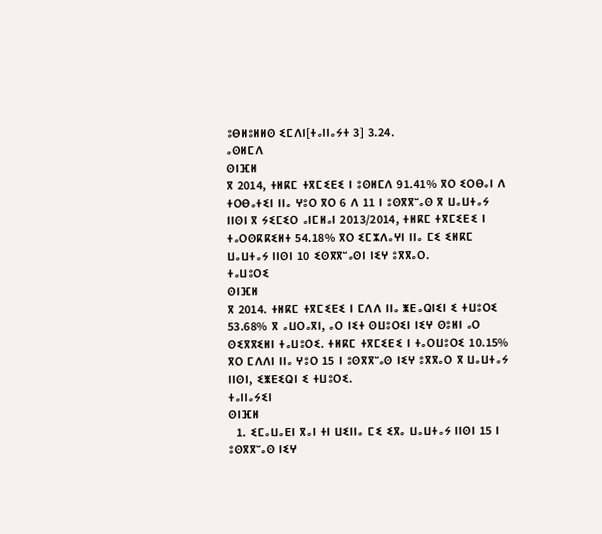ⵓⴱⵍⵓⵍⵍⵙ ⵉⵎⴷⵏ[ⵜⴰⵏⵏⴰⵢⵜ 3] 3.24.
ⴰⵙⵍⵎⴷ
ⵙⵏⴼⵍ
ⴳ 2014, ⵜⵍⴽⵎ ⵜⴳⵎⵉⴹⵉ ⵏ ⵓⵙⵍⵎⴷ 91.41% ⴳⵔ ⵉⵔⴱⴰⵏ ⴷ ⵜⵔⴱⴰⵜⵉⵏ ⵏⵏⴰ ⵖⵓⵔ ⴳⵔ 6 ⴷ 11 ⵏ ⵓⵙⴳⴳⵯⴰⵙ ⴳ ⵡⴰⵡⵜⴰⵢ ⵏⵏⵙⵏ ⴳ ⵢⵉⵎⵉⵔ ⴰⵏⵎⵍⴰⵏ 2013/2014, ⵜⵍⴽⵎ ⵜⴳⵎⵉⴹⵉ ⵏ ⵜⴰⵔⵙⴽⴽⵉⵍⵜ 54.18% ⴳⵔ ⵉⵎⵣⴷⴰⵖⵏ ⵏⵏⴰ ⵎⵉ ⵉⵍⴽⵎ ⵡⴰⵡⵜⴰⵢ ⵏⵏⵙⵏ 10 ⵉⵙⴳⴳⵯⴰⵙⵏ ⵏⵉⵖ ⵓⴳⴳⴰⵔ.
ⵜⴰⵡⵓⵔⵉ
ⵙⵏⴼⵍ
ⴳ 2014. ⵜⵍⴽⵎ ⵜⴳⵎⵉⴹⵉ ⵏ ⵎⴷⴷ ⵏⵏⴰ ⵥⴹⴰⵕⵏⵉⵏ ⵉ ⵜⵡⵓⵔⵉ 53.68% ⴳ ⴰⵡⵔⴰⴳⵏ, ⴰⵔ ⵏⵉⵜ ⵙⵡⵓⵔⵉⵏ ⵏⵉⵖ ⵙⵓⵍⵏ ⴰⵔ ⵙⵉⴳⴳⵉⵍⵏ ⵜⴰⵡⵓⵔⵉ. ⵜⵍⴽⵎ ⵜⴳⵎⵉⴹⵉ ⵏ ⵜⴰⵔⵡⵓⵔⵉ 10.15% ⴳⵔ ⵎⴷⴷⵏ ⵏⵏⴰ ⵖⵓⵔ 15 ⵏ ⵓⵙⴳⴳⵯⴰⵙ ⵏⵉⵖ ⵓⴳⴳⴰⵔ ⴳ ⵡⴰⵡⵜⴰⵢ ⵏⵏⵙⵏ, ⵉⵥⴹⵉⵕⵏ ⵉ ⵜⵡⵓⵔⵉ.
ⵜⴰⵏⵏⴰⵢⵉⵏ
ⵙⵏⴼⵍ
  1. ⵉⵎⴰⵡⴰⴹⵏ ⴳⴰⵏ ⵜⵏ ⵡⵉⵏⵏⴰ ⵎⵉ ⵉⴳⴰ ⵡⴰⵡⵜⴰⵢ ⵏⵏⵙⵏ 15 ⵏ ⵓⵙⴳⴳⵯⴰⵙ ⵏⵉⵖ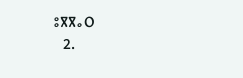ⵓⴳⴳⴰⵔ
  2.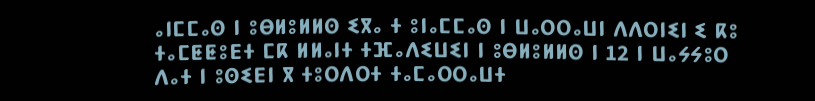ⴰⵏⵎⵎⴰⵙ ⵏ ⵓⴱⵍⵓⵍⵍⵙ ⵉⴳⴰ ⵜ ⵓⵏⴰⵎⵎⴰⵙ ⵏ ⵡⴰⵔⵔⴰⵡⵏ ⴷⴷⵔⵏⵉⵏ ⵉ ⴽⵓ ⵜⴰⵎⵟⵟⵓⴹⵜ ⵎⴽ ⵍⵍⴰⵏⵜ ⵜⴼⴰⴷⵉⵡⵉⵏ ⵏ ⵓⴱⵍⵓⵍⵍⵙ ⵏ 12 ⵏ ⵡⴰⵢⵢⵓⵔ ⴷⴰⵜ ⵏ ⵓⵙⵉⴹⵏ ⴳ ⵜⵓⵔⴷⵔⵜ ⵜⴰⵎⴰⵔⵔⴰⵡⵜ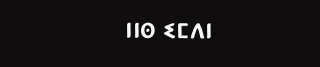ⵏⵏⵙ ⵉⵎⴷⵏ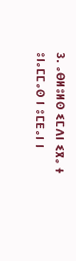3. ⴰⴱⵍⵓⵍⵙ ⵉⵎⴷⵏ ⵉⴳⴰ ⵜ ⵓⵏⴰⵎⵎⴰⵙ ⵏ ⵓⵎⴹⴰⵏ ⵏ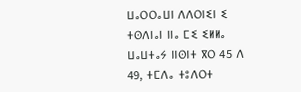ⵡⴰⵔⵔⴰⵡⵏ ⴷⴷⵔⵏⵉⵏ ⵉ ⵜⵙⴷⵏⴰⵏ ⵏⵏⴰ ⵎⵉ ⵉⵍⵍⴰ ⵡⴰⵡⵜⴰⵢ ⵏⵏⵙⵏⵜ ⴳⵔ 45 ⴷ 49, ⵜⵎⴷⴰ ⵜⵓⴷⵔⵜ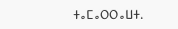ⵜⴰⵎⴰⵔⵔⴰⵡⵜ.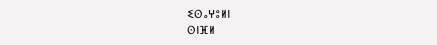ⵉⵙⴰⵖⵓⵍⵏ
ⵙⵏⴼⵍ